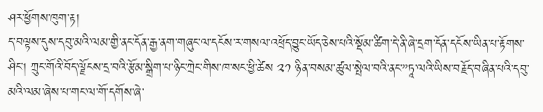ཤར་ཕྱོགས་ཁུག་རྟ།
ད་བལྟས་དུས་དབུ་མའི་ལམ་གྱི་ནང་དོན་རྒྱ་ནག་གཞུང་ལ་དངོས་ར་གསལ་འཕྲོད་བྱུང་ཡོད་ཅེས་པའི་སྡོམ་ཚིག་དེ་ནི་ཞེ་དྲག་དོན་དངོས་ཡིན་པ་རྟོགས་ཤིང། ཀྲུང་གོའི་བོད་ལྗོངས་དྲ་བའི་རྩོམ་སྒྲིག་པ་ཉིང་ཀྲེང་གིས་ཁ་སང་ཕྱི་ཚེས ༢༡ ཉིན་བསམ་ཚུལ་སྤེལ་བའི་ནང་”ཏཱ་ལའི་ཡིས་བརྗོད་བཞིན་པའི་དབུ་མའི་ལམ་ཞེས་པ་གང་ལ་གོ་དགོས་ཞེ་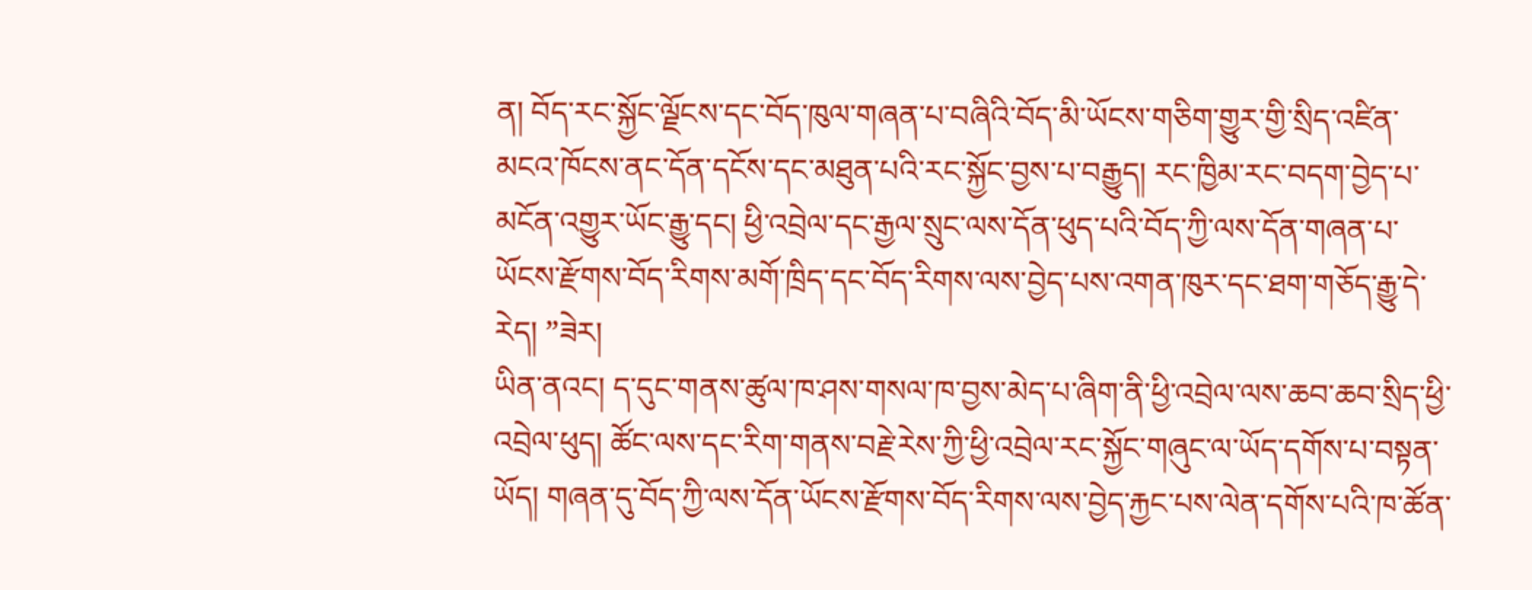ན། བོད་རང་སྐྱོང་ལྗོངས་དང་བོད་ཁུལ་གཞན་པ་བཞིའི་བོད་མི་ཡོངས་གཅིག་གྱུར་གྱི་སྲིད་འཛིན་མངའ་ཁོངས་ནང་དོན་དངོས་དང་མཐུན་པའི་རང་སྐྱོང་བྱས་པ་བརྒྱུད། རང་ཁྱིམ་རང་བདག་བྱེད་པ་མངོན་འགྱུར་ཡོང་རྒྱུ་དང། ཕྱི་འབྲེལ་དང་རྒྱལ་སྲུང་ལས་དོན་ཕུད་པའི་བོད་ཀྱི་ལས་དོན་གཞན་པ་ཡོངས་རྫོགས་བོད་རིགས་མགོ་ཁྲིད་དང་བོད་རིགས་ལས་བྱེད་པས་འགན་ཁུར་དང་ཐག་གཅོད་རྒྱུ་དེ་རེད། ”ཟེར།
ཡིན་ནའང། ད་དུང་གནས་ཚུལ་ཁ་ཤས་གསལ་ཁ་བྱས་མེད་པ་ཞིག་ནི་ཕྱི་འབྲེལ་ལས་ཆབ་ཆབ་སྲིད་ཕྱི་འབྲེལ་ཕུད། ཚོང་ལས་དང་རིག་གནས་བརྗེ་རེས་ཀྱི་ཕྱི་འབྲེལ་རང་སྐྱོང་གཞུང་ལ་ཡོད་དགོས་པ་བསྟན་ཡོད། གཞན་དུ་བོད་ཀྱི་ལས་དོན་ཡོངས་རྫོགས་བོད་རིགས་ལས་བྱེད་རྐྱང་པས་ལེན་དགོས་པའི་ཁ་ཚོན་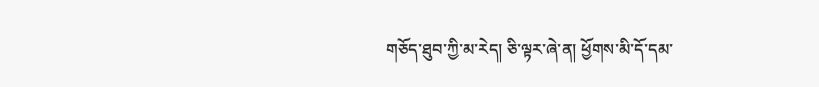གཅོད་ཐུབ་ཀྱི་མ་རེད། ཅི་ལྟར་ཞེ་ན། ཕྱོགས་མི་དོ་དམ་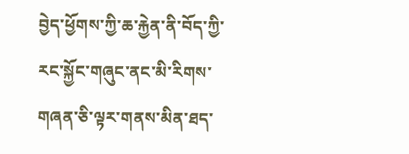བྱེད་ཕྱོགས་ཀྱི་ཆ་རྐྱེན་ནི་བོད་ཀྱི་རང་སྐྱོང་གཞུང་ནང་མི་རིགས་གཞན་ཅི་ལྟར་གནས་མིན་ཐད་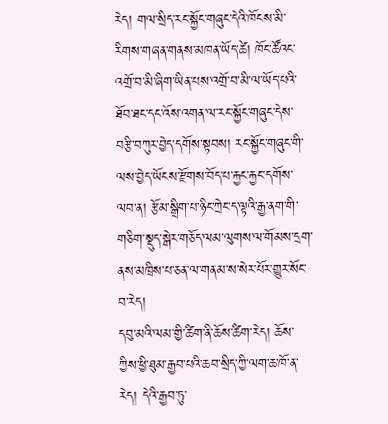རེད། གལ་སྲིད་རང་སྐྱོང་གཞུང་དེའི་ཁོངས་མི་རིགས་གཞན་གནས་མཁན་ཡོད་ཚེ། ཁོང་ཚོའང་འགྲོ་བ་མི་ཞིག་ཡིན་པས་འགྲོ་བ་མི་ལ་ཡོད་པའི་ཐོབ་ཐང་དང་འོས་འགན་ལ་རང་སྐྱོང་གཞུང་དེས་བརྩི་བཀུར་བྱེད་དགོས་སྟབས། རང་སྐྱོང་གཞུང་གི་ལས་བྱེད་ཡོངས་རྫོགས་བོད་པ་རྐྱང་རྐྱང་དགོས་ལབ་ན། རྩོམ་སྒྲིག་པ་ཉིང་ཀྲེང་ད་ལྟའི་རྒྱ་ནག་གི་གཅིག་སྡུད་སྒེར་གཅོད་ལམ་ལུགས་ལ་གོམས་དྲག་ནས་མཁྲིས་པ་ཅན་ལ་གནམ་ས་སེར་པོར་གྱུར་སོང་བ་རེད།
དབུ་མའི་ལམ་གྱི་ཚིག་ནི་ཆོས་ཚིག་རེད། ཆོས་ཀྱིས་ཕྱི་ཐུམ་རྒྱབ་པའི་ཆབ་སྲིད་ཀྱི་ལག་ཆ་ཁོ་ན་རེད། དེའི་རྒྱབ་ཏུ་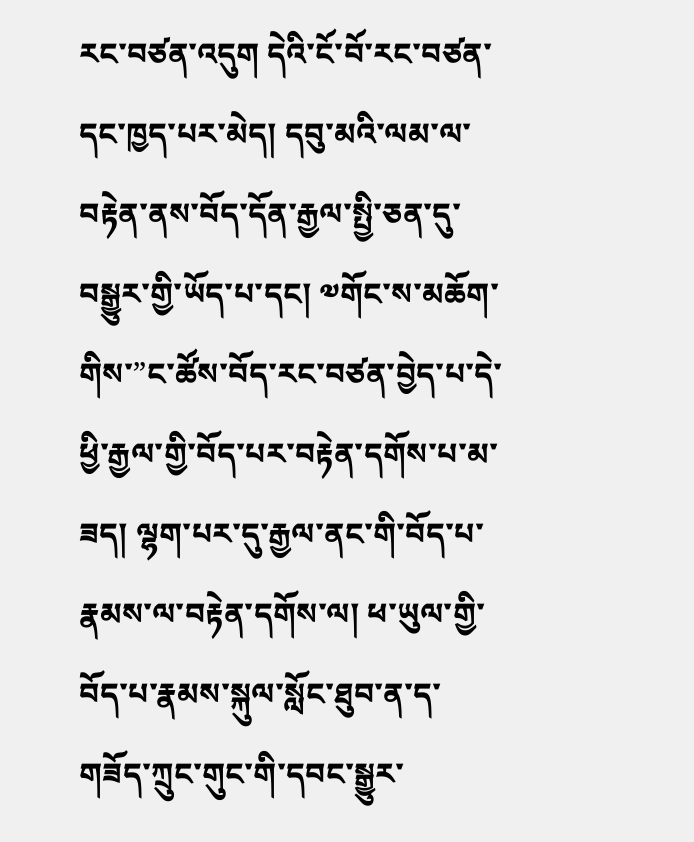རང་བཙན་འདུག དེའི་ངོ་བོ་རང་བཙན་དང་ཁྱད་པར་མེད། དབུ་མའི་ལམ་ལ་བརྟེན་ནས་བོད་དོན་རྒྱལ་སྤྱི་ཅན་དུ་བསྒྱུར་གྱི་ཡོད་པ་དང། ༧གོང་ས་མཆོག་གིས་”ང་ཚོས་བོད་རང་བཙན་བྱེད་པ་དེ་ཕྱི་རྒྱལ་གྱི་བོད་པར་བརྟེན་དགོས་པ་མ་ཟད། ལྷག་པར་དུ་རྒྱལ་ནང་གི་བོད་པ་རྣམས་ལ་བརྟེན་དགོས་ལ། ཕ་ཡུལ་གྱི་བོད་པ་རྣམས་སྐུལ་སློང་ཐུབ་ན་ད་གཟོད་ཀྲུང་གུང་གི་དབང་སྒྱུར་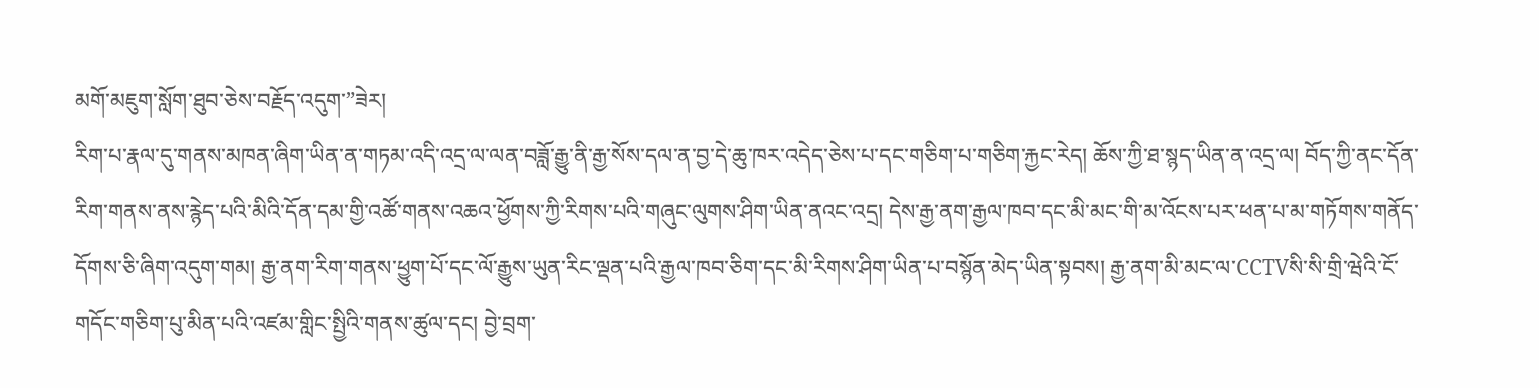མགོ་མཇུག་སློག་ཐུབ་ཅེས་བརྗོད་འདུག་”ཟེར།
རིག་པ་རྣལ་དུ་གནས་མཁན་ཞིག་ཡིན་ན་གཏམ་འདི་འདྲ་ལ་ལན་བཟློ་རྒྱུ་ནི་རྒྱ་སོས་དལ་ན་བྱ་དེ་ཆུ་ཁར་འདེད་ཅེས་པ་དང་གཅིག་པ་གཅིག་རྐྱང་རེད། ཆོས་ཀྱི་ཐ་སྙད་ཡིན་ན་འདྲ་ལ། བོད་ཀྱི་ནང་དོན་རིག་གནས་ནས་རྙེད་པའི་མིའི་དོན་དམ་གྱི་འཚོ་གནས་འཆའ་ཕྱོགས་ཀྱི་རིགས་པའི་གཞུང་ལུགས་ཤིག་ཡིན་ནའང་འདྲ། དེས་རྒྱ་ནག་རྒྱལ་ཁབ་དང་མི་མང་གི་མ་འོངས་པར་ཕན་པ་མ་གཏོགས་གནོད་དོགས་ཅི་ཞིག་འདུག་གམ། རྒྱ་ནག་རིག་གནས་ཕྱུག་པོ་དང་ལོ་རྒྱུས་ཡུན་རིང་ལྡན་པའི་རྒྱལ་ཁབ་ཅིག་དང་མི་རིགས་ཤིག་ཡིན་པ་བསྙོན་མེད་ཡིན་སྟབས། རྒྱ་ནག་མི་མང་ལ་CCTVསི་སི་གྲི་ཝེའི་ངོ་གདོང་གཅིག་པུ་མིན་པའི་འཛམ་གླིང་སྤྱིའི་གནས་ཚུལ་དང། བྱེ་བྲག་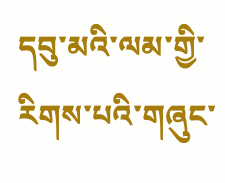དབུ་མའི་ལམ་གྱི་རིགས་པའི་གཞུང་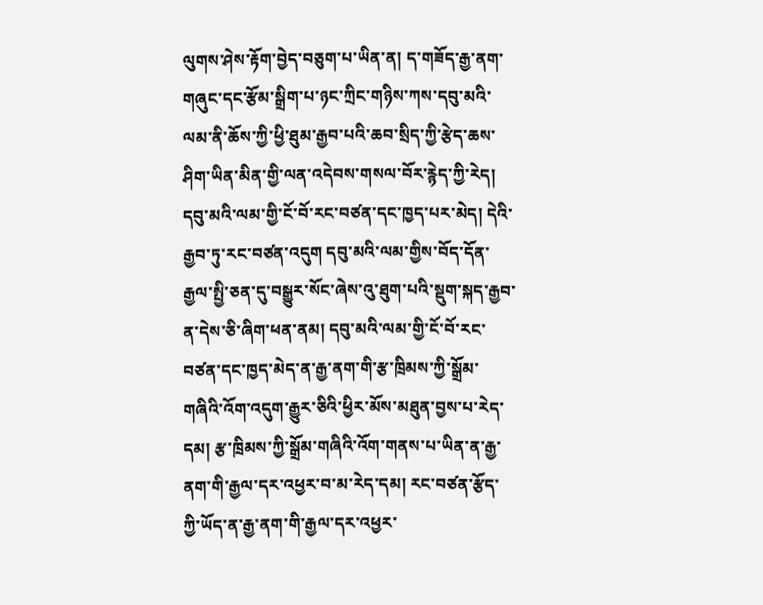ལུགས་ཤེས་རྟོག་བྱེད་བཅུག་པ་ཡིན་ན། ད་གཟོད་རྒྱ་ནག་གཞུང་དང་རྩོམ་སྒྲིག་པ་ཉང་ཀྲིང་གཉིས་ཀས་དབུ་མའི་ལམ་ནི་ཆོས་ཀྱི་ཕྱི་ཐུམ་རྒྱབ་པའི་ཆབ་སྲིད་ཀྱི་རྩེད་ཆས་ཤིག་ཡིན་མིན་གྱི་ལན་འདེབས་གསལ་བོར་རྙེད་ཀྱི་རེད།
དབུ་མའི་ལམ་གྱི་ངོ་བོ་རང་བཙན་དང་ཁྱད་པར་མེད། དེའི་རྒྱབ་ཏུ་རང་བཙན་འདུག དབུ་མའི་ལམ་གྱིས་བོད་དོན་རྒྱལ་སྤྱི་ཅན་དུ་བསྒྱུར་སོང་ཞེས་འུ་ཐུག་པའི་སྡུག་སྐད་རྒྱབ་ན་དེས་ཅི་ཞིག་ཕན་ནམ། དབུ་མའི་ལམ་གྱི་ངོ་བོ་རང་བཙན་དང་ཁྱད་མེད་ན་རྒྱ་ནག་གི་རྩ་ཁྲིམས་ཀྱི་སྒྲོམ་གཞིའི་འོག་འདུག་རྒྱུར་ཅིའི་ཕྱིར་མོས་མཐུན་བྱས་པ་རེད་དམ། རྩ་ཁྲིམས་ཀྱི་སྒྲོམ་གཞིའི་འོག་གནས་པ་ཡིན་ན་རྒྱ་ནག་གི་རྒྱལ་དར་འཕྱར་བ་མ་རེད་དམ། རང་བཙན་རྩོད་ཀྱི་ཡོད་ན་རྒྱ་ནག་གི་རྒྱལ་དར་འཕྱར་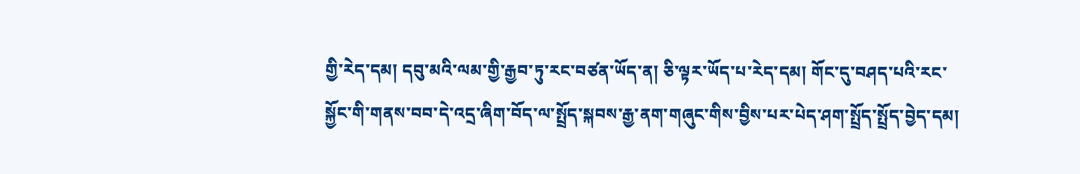གྱི་རེད་དམ། དབུ་མའི་ལམ་གྱི་རྒྱབ་ཏུ་རང་བཙན་ཡོད་ན། ཅི་ལྟར་ཡོད་པ་རེད་དམ། གོང་དུ་བཤད་པའི་རང་སྐྱོང་གི་གནས་བབ་དེ་འདྲ་ཞིག་བོད་ལ་སྤྲོད་སྐབས་རྒྱ་ནག་གཞུང་གིས་བྱིས་པར་པེད་ཤག་སྤྲོད་སྤྲོད་བྱེད་དམ།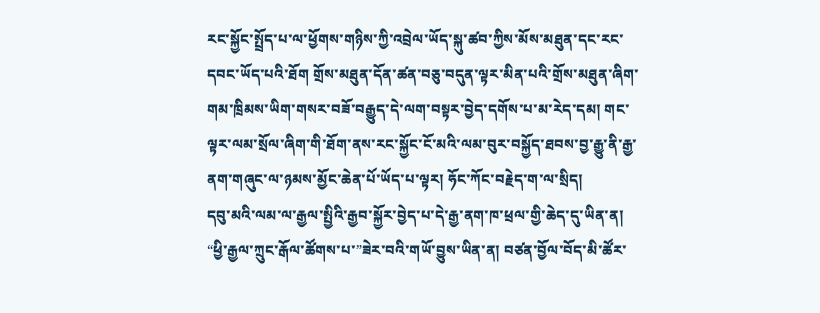རང་སྐྱོང་སྤྲོད་པ་ལ་ཕྱོགས་གཉིས་ཀྱི་འབྲེལ་ཡོད་སྐུ་ཚབ་ཀྱིས་མོས་མཐུན་དང་རང་དབང་ཡོད་པའི་ཐོག གྲོས་མཐུན་དོན་ཚན་བཅུ་བདུན་ལྟར་མིན་པའི་གྲོས་མཐུན་ཞིག་གམ་ཁྲིམས་ཡིག་གསར་བཟོ་བརྒྱུད་དེ་ལག་བསྟར་བྱེད་དགོས་པ་མ་རེད་དམ། གང་ལྟར་ལམ་སྲོལ་ཞིག་གི་ཐོག་ནས་རང་སྐྱོང་ངོ་མའི་ལམ་བུར་བསྐྱོད་ཐབས་བྱ་རྒྱུ་ནི་རྒྱ་ནག་གཞུང་ལ་ཉམས་མྱོང་ཆེན་པོ་ཡོད་པ་ལྟར། ཧོང་ཀོང་བརྗེད་ག་ལ་སྲིད།
དབུ་མའི་ལམ་ལ་རྒྱལ་སྤྱིའི་རྒྱབ་སྐྱོར་བྱེད་པ་དེ་རྒྱ་ནག་ཁ་ཕྲལ་གྱི་ཆེད་དུ་ཡིན་ན། “ཕྱི་རྒྱལ་ཀྲུང་རྒོལ་ཚོགས་པ་”ཟེར་བའི་གཡོ་བྱུས་ཡིན་ན། བཙན་བྱོལ་བོད་མི་ཚོར་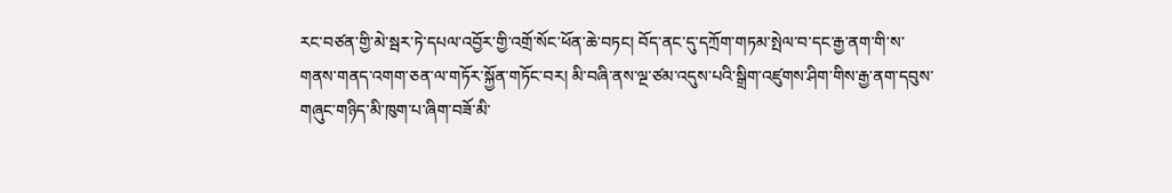རང་བཙན་གྱི་མེ་སྦར་ཏེ་དཔལ་འབྱོར་གྱི་འགྲོ་སོང་ཕོན་ཆེ་བཏང། བོད་ནང་དུ་དཀྲོག་གཏམ་སྤེལ་བ་དང་རྒྱ་ནག་གི་ས་གནས་གནད་འགག་ཅན་ལ་གཏོར་སྐྱོན་གཏོང་བར། མི་བཞི་ནས་ལྔ་ཙམ་འདུས་པའི་སྒྲིག་འཛུགས་ཤིག་གིས་རྒྱ་ནག་དབུས་གཞུང་གཉིད་མི་ཁུག་པ་ཞིག་བཟོ་མི་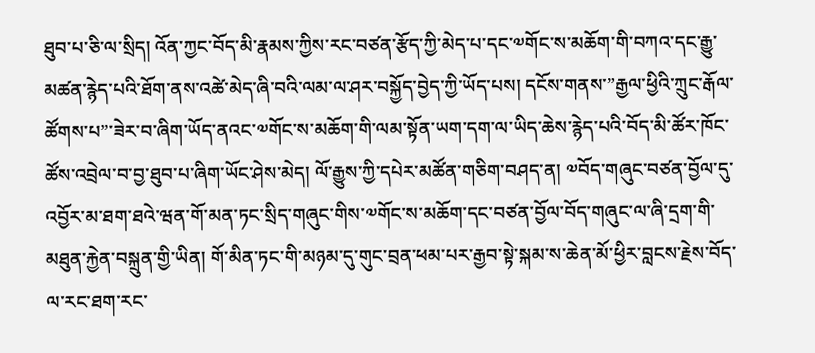ཐུབ་པ་ཅི་ལ་སྲིད། འོན་ཀྱང་བོད་མི་རྣམས་ཀྱིས་རང་བཙན་རྩོད་ཀྱི་མེད་པ་དང་༧གོང་ས་མཆོག་གི་བཀའ་དང་རྒྱུ་མཚན་རྙེད་པའི་ཐོག་ནས་འཚེ་མེད་ཞི་བའི་ལམ་ལ་ཤར་བསྐྱོད་བྱེད་ཀྱི་ཡོད་པས། དངོས་གནས་”རྒྱལ་ཕྱིའི་ཀྲུང་རྒོལ་ཚོགས་པ”་ཟེར་བ་ཞིག་ཡོད་ནའང་༧གོང་ས་མཆོག་གི་ལམ་སྟོན་ཡག་དག་ལ་ཡིད་ཆེས་རྙེད་པའི་བོད་མི་ཚོར་ཁོང་ཚོས་འབྲེལ་བ་བྱ་ཐུབ་པ་ཞིག་ཡོང་ཤེས་མེད། ལོ་རྒྱུས་ཀྱི་དཔེར་མཚོན་གཅིག་བཤད་ན། ༧བོད་གཞུང་བཙན་བྱོལ་དུ་འབྱོར་མ་ཐག་ཐའེ་ཝན་གོ་མན་ཏང་སྲིད་གཞུང་གིས་༧གོང་ས་མཆོག་དང་བཙན་བྱོལ་བོད་གཞུང་ལ་ཞི་དྲག་གི་མཐུན་རྐྱེན་བསྐྲུན་གྱི་ཡིན། གོ་མིན་ཏང་གི་མཉམ་དུ་གུང་བྲན་ཕམ་པར་རྒྱབ་སྟེ་སྐམ་ས་ཆེན་མོ་ཕྱིར་བླངས་རྗེས་བོད་ལ་རང་ཐག་རང་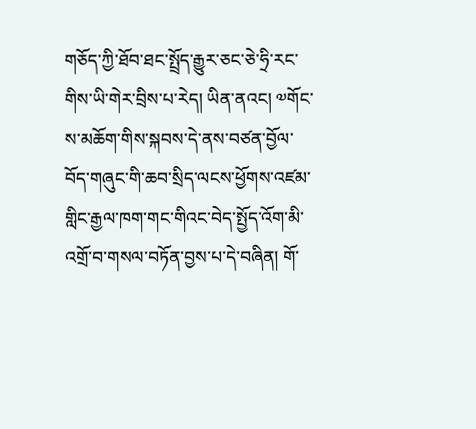གཅོད་ཀྱི་ཐོབ་ཐང་སྤྲོད་རྒྱུར་ཅང་ཅེ་ཧྲི་རང་གིས་ཡི་གེར་བྲིས་པ་རེད། ཡིན་ནའང། ༧གོང་ས་མཆོག་གིས་སྐབས་དེ་ནས་བཙན་བྱོལ་བོད་གཞུང་གི་ཆབ་སྲིད་ལངས་ཕྱོགས་འཛམ་གླིང་རྒྱལ་ཁག་གང་གིའང་བེད་སྤྱོད་འོག་མི་འགྲོ་བ་གསལ་བཏོན་བྱས་པ་དེ་བཞིན། གོ་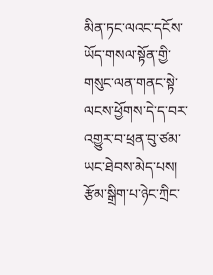མིན་ཏང་ལའང་དངོས་ཡོད་གསལ་སྟོན་གྱི་གསུང་ལན་གནང་སྟེ་ལངས་ཕྱོགས་དེ་ད་བར་འགྱུར་བ་ཕྲན་བུ་ཙམ་ཡང་ཐེབས་མེད་པས། རྩོམ་སྒྲིག་པ་ཉེང་ཀྲིང་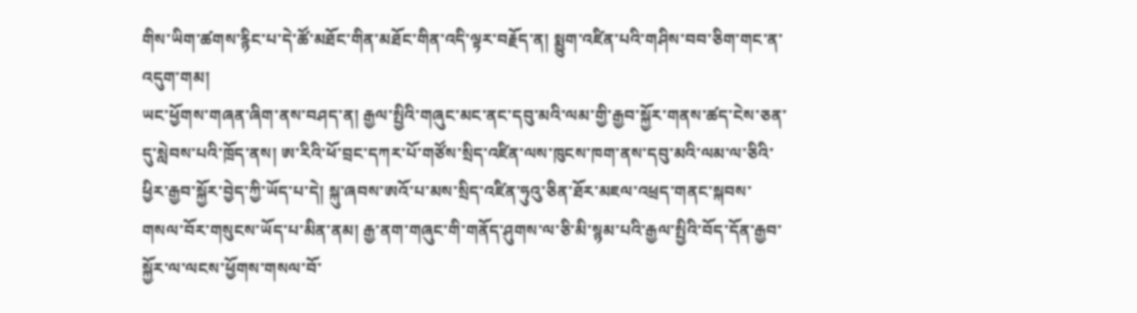གིས་ཡིག་ཚགས་རྙིང་པ་དེ་ཚོ་མཐོང་གིན་མཐོང་གིན་འདི་ལྟར་བརྗོད་ན། སྨྱུག་འཛིན་པའི་གཤིས་བབ་ཅིག་གང་ན་འདུག་གམ།
ཡང་ཕྱོགས་གཞན་ཞིག་ནས་བཤད་ན། རྒྱལ་སྤྱིའི་གཞུང་མང་ནང་དབུ་མའི་ལམ་གྱི་རྒྱབ་སྐྱོར་གནས་ཚད་ངེས་ཅན་དུ་སླེབས་པའི་ཁྲོད་ནས། ཨ་རིའི་ཕོ་བྲང་དཀར་པོ་གཙོས་སྲིད་འཛིན་ལས་ཁུངས་ཁག་ནས་དབུ་མའི་ལམ་ལ་ཅིའི་ཕྱིར་རྒྱབ་སྐྱོར་བྱེད་ཀྱི་ཡོད་པ་དེ། སྐུ་ཞབས་ཨའོ་པ་མས་སྲིད་འཛིན་ཧུའུ་ཅིན་ཐོར་མཇལ་འཕྲད་གནང་སྐབས་གསལ་བོར་གསུངས་ཡོད་པ་མིན་ནམ། རྒྱ་ནག་གཞུང་གི་གནོད་ཤུགས་ལ་ཅི་མི་སྙམ་པའི་རྒྱལ་སྤྱིའི་བོད་དོན་རྒྱབ་སྐྱོར་ལ་ལངས་ཕྱོགས་གསལ་བོ་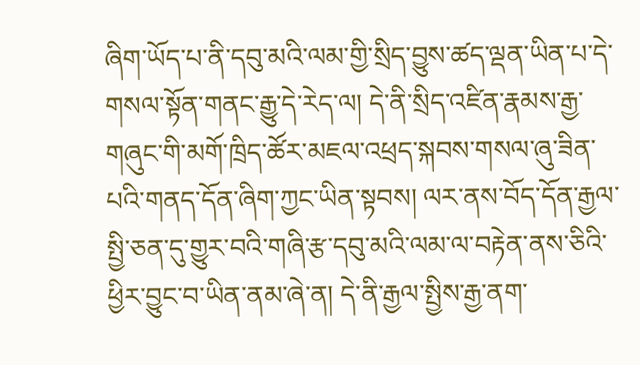ཞིག་ཡོད་པ་ནི་དབུ་མའི་ལམ་གྱི་སྲིད་བྱུས་ཚད་ལྡན་ཡིན་པ་དེ་གསལ་སྟོན་གནང་རྒྱུ་དེ་རེད་ལ། དེ་ནི་སྲིད་འཛིན་རྣམས་རྒྱ་གཞུང་གི་མགོ་ཁྲིད་ཚོར་མཇལ་འཕྲད་སྐབས་གསལ་ཞུ་ཟིན་པའི་གནད་དོན་ཞིག་ཀྱང་ཡིན་སྟབས། ལར་ནས་བོད་དོན་རྒྱལ་སྤྱི་ཅན་དུ་གྱུར་བའི་གཞི་རྩ་དབུ་མའི་ལམ་ལ་བརྟེན་ནས་ཅིའི་ཕྱིར་བྱུང་བ་ཡིན་ནམ་ཞེ་ན། དེ་ནི་རྒྱལ་སྤྱིས་རྒྱ་ནག་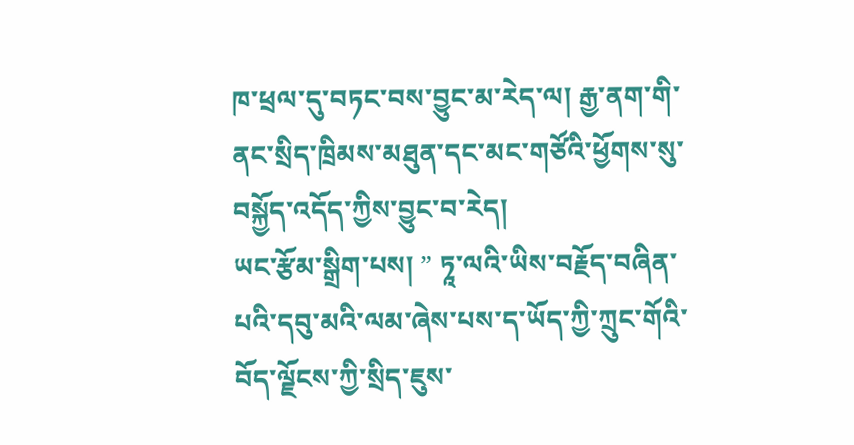ཁ་ཕྲལ་དུ་བཏང་བས་བྱུང་མ་རེད་ལ། རྒྱ་ནག་གི་ནང་སྲིད་ཁྲིམས་མཐུན་དང་མང་གཙོའི་ཕྱོགས་སུ་བསྐྱོད་འདོད་ཀྱིས་བྱུང་བ་རེད།
ཡང་རྩོམ་སྒྲིག་པས། ” ཏཱ་ལའི་ཡིས་བརྗོད་བཞིན་པའི་དབུ་མའི་ལམ་ཞེས་པས་ད་ཡོད་ཀྱི་ཀྲུང་གོའི་བོད་ལྗོངས་ཀྱི་སྲིད་ཇུས་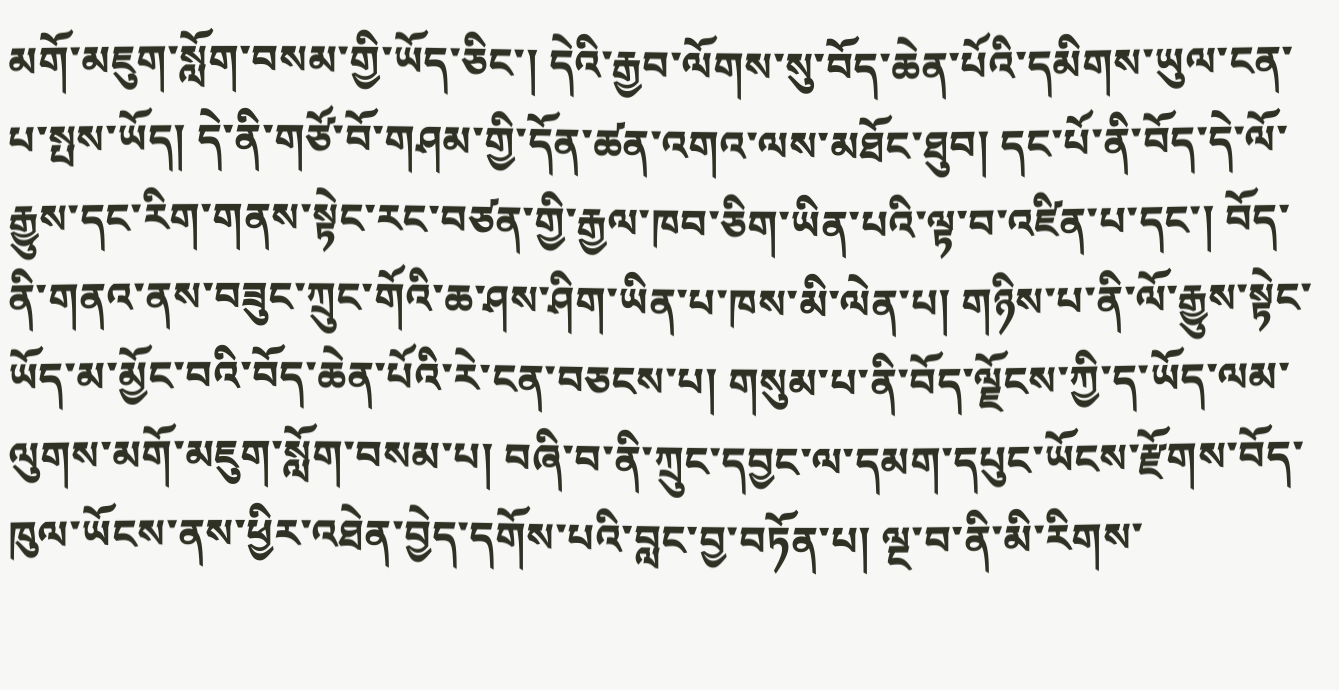མགོ་མཇུག་སློག་བསམ་གྱི་ཡོད་ཅིང་། དེའི་རྒྱབ་ལོགས་སུ་བོད་ཆེན་པོའི་དམིགས་ཡུལ་ངན་པ་སྤས་ཡོད། དེ་ནི་གཙོ་བོ་གཤམ་གྱི་དོན་ཚན་འགའ་ལས་མཐོང་ཐུབ། དང་པོ་ནི་བོད་དེ་ལོ་རྒྱུས་དང་རིག་གནས་སྟེང་རང་བཙན་གྱི་རྒྱལ་ཁབ་ཅིག་ཡིན་པའི་ལྟ་བ་འཛིན་པ་དང་། བོད་ནི་གནའ་ནས་བཟུང་ཀྲུང་གོའི་ཆ་ཤས་ཤིག་ཡིན་པ་ཁས་མི་ལེན་པ། གཉིས་པ་ནི་ལོ་རྒྱུས་སྟེང་ཡོད་མ་མྱོང་བའི་བོད་ཆེན་པོའི་རེ་ངན་བཅངས་པ། གསུམ་པ་ནི་བོད་ལྗོངས་ཀྱི་ད་ཡོད་ལམ་ལུགས་མགོ་མཇུག་སློག་བསམ་པ། བཞི་བ་ནི་ཀྲུང་དབྱང་ལ་དམག་དཔུང་ཡོངས་རྫོགས་བོད་ཁུལ་ཡོངས་ནས་ཕྱིར་འཐེན་བྱེད་དགོས་པའི་བླང་བྱ་བཏོན་པ། ལྔ་བ་ནི་མི་རིགས་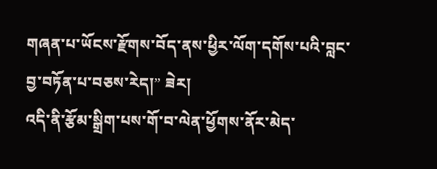གཞན་པ་ཡོངས་རྫོགས་བོད་ནས་ཕྱིར་ལོག་དགོས་པའི་བླང་བྱ་བཏོན་པ་བཅས་རེད།” ཟེར།
འདི་ནི་རྩོམ་སྒྲིག་པས་གོ་བ་ལེན་ཕྱོགས་ནོར་མེད་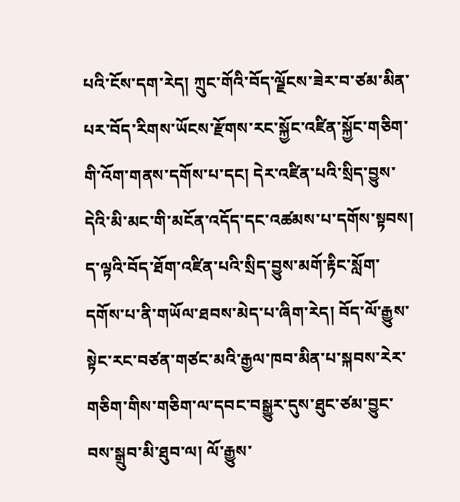པའི་ངོས་དག་རེད། ཀྲུང་གོའི་བོད་ལྗོངས་ཟེར་བ་ཙམ་མིན་པར་བོད་རིགས་ཡོངས་རྫོགས་རང་སྐྱོང་འཛིན་སྐྱོང་གཅིག་གི་འོག་གནས་དགོས་པ་དང། དེར་འཛིན་པའི་སྲིད་བྱུས་དེའི་མི་མང་གི་མངོན་འདོད་དང་འཚམས་པ་དགོས་སྟབས། ད་ལྟའི་བོད་ཐོག་འཛིན་པའི་སྲིད་བྱུས་མགོ་རྟིང་སློག་དགོས་པ་ནི་གཡོལ་ཐབས་མེད་པ་ཞིག་རེད། བོད་ལོ་རྒྱུས་སྟེང་རང་བཙན་གཙང་མའི་རྒྱལ་ཁབ་མིན་པ་སྐབས་རེར་གཅིག་གིས་གཅིག་ལ་དབང་བསྒྱུར་དུས་ཐུང་ཙམ་བྱུང་བས་སྒྲུབ་མི་ཐུབ་ལ། ལོ་རྒྱུས་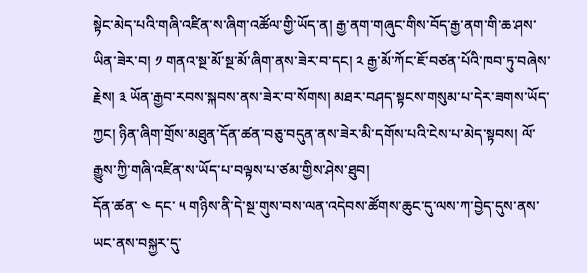སྟེང་མེད་པའི་གཞི་འཛིན་ས་ཞིག་འཚོལ་གྱི་ཡོད་ན། རྒྱ་ནག་གཞུང་གིས་བོད་རྒྱ་ནག་གི་ཆ་ཤས་ཡིན་ཟེར་བ། ༡ གནའ་སྔ་མོ་སྔ་མོ་ཞིག་ནས་ཟེར་བ་དང། ༢ རྒྱ་མོ་ཀོང་ཇོ་བཙན་པོའི་ཁབ་ཏུ་བཞེས་རྗེས། ༣ ཡོན་རྒྱབ་རབས་སྐབས་ནས་ཟེར་བ་སོགས། མཐར་བཤད་སྟངས་གསུམ་པ་དེར་ཟགས་ཡོད་ཀྱང། ཉིན་ཞིག་གྲོས་མཐུན་དོན་ཚན་བཅུ་བདུན་ནས་ཟེར་མི་དགོས་པའི་ངེས་པ་མེད་སྟབས། ལོ་རྒྱུས་ཀྱི་གཞི་འཛིན་ས་ཡོད་པ་བལྟས་པ་ཙམ་གྱིས་ཤེས་ཐུབ།
དོན་ཚན་ ༤ དང་ ༥ གཉིས་ནི་དེ་སྔ་གུས་བས་ལན་འདེབས་ཚོགས་ཆུང་དུ་ལས་ཀ་བྱེད་དུས་ནས་ཡང་ནས་བསྐྱར་དུ་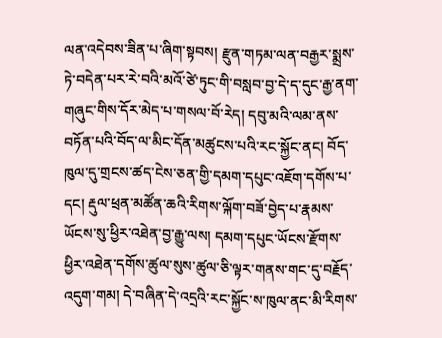ལན་འདེབས་ཟིན་པ་ཞིག་སྟབས། རྫུན་གཏམ་ལན་བརྒྱར་སྨྲས་ཏེ་བདེན་པར་རེ་བའི་མའོ་ཙེ་ཏུང་གི་བསླབ་བྱ་དེ་ད་དུང་རྒྱ་ནག་གཞུང་གིས་དོར་མེད་པ་གསལ་བོ་རེད། དབུ་མའི་ལམ་ནས་བཏོན་པའི་བོད་ལ་མིང་དོན་མཚུངས་པའི་རང་སྐྱོང་ནང། བོད་ཁུལ་དུ་གྲངས་ཚད་ངེས་ཅན་གྱི་དམག་དཔུང་འཇོག་དགོས་པ་དང། རྡུལ་ཕྲན་མཚོན་ཆའི་རིགས་ལྐོག་བཟོ་བྱེད་པ་རྣམས་ཡོངས་སུ་ཕྱིར་འཐེན་བྱ་རྒྱུ་ལས། དམག་དཔུང་ཡོངས་རྫོགས་ཕྱིར་འཐེན་དགོས་ཚུལ་སུས་ཚུལ་ཅི་ལྟར་གནས་གང་དུ་བརྗོད་འདུག་གམ། དེ་བཞིན་དེ་འདྲའི་རང་སྐྱོང་ས་ཁུལ་ནང་མི་རིགས་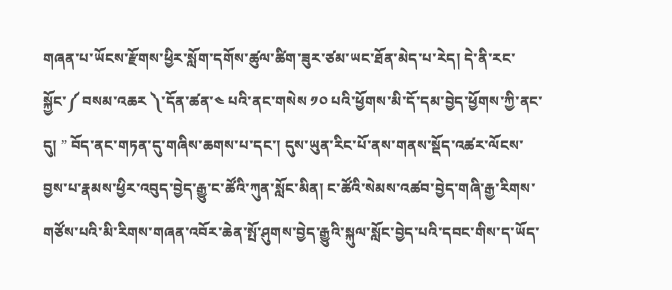གཞན་པ་ཡོངས་རྫོགས་ཕྱིར་སློག་དགོས་ཚུལ་ཚིག་ཟུར་ཙམ་ཡང་ཐོན་མེད་པ་རེད། དེ་ནི་རང་སྐྱོང་༼ བསམ་འཆར ༽་དོན་ཚན་༤ པའི་ནང་གསེས ༡༠ པའི་ཕྱོགས་མི་དོ་དམ་བྱེད་ཕྱོགས་ཀྱི་ནང་དུ། ” བོད་ནང་གཏན་དུ་གཞིས་ཆགས་པ་དང་། དུས་ཡུན་རིང་པོ་ནས་གནས་སྡོད་འཚར་ལོངས་བྱས་པ་རྣམས་ཕྱིར་འབུད་བྱེད་རྒྱུ་ང་ཚོའི་ཀུན་སློང་མིན། ང་ཚོའི་སེམས་འཚབ་བྱེད་གཞི་རྒྱ་རིགས་གཙོས་པའི་མི་རིགས་གཞན་འབོར་ཆེན་སྤོ་ཤུགས་བྱེད་རྒྱུའི་སྐུལ་སློང་བྱེད་པའི་དབང་གིས་ད་ཡོད་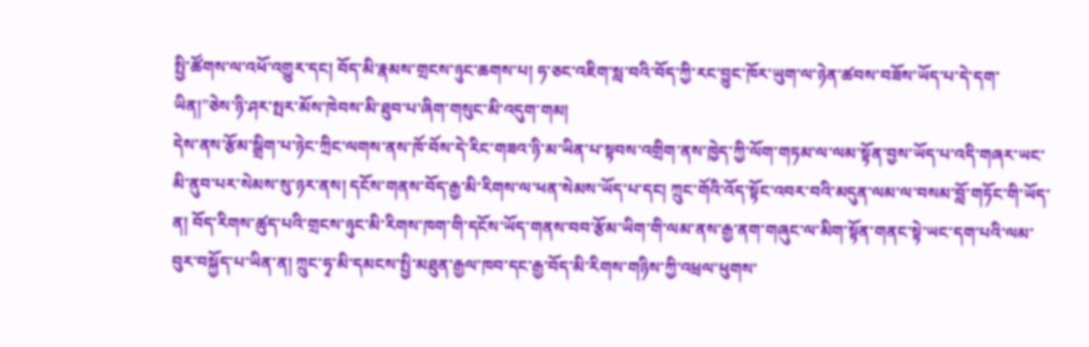སྤྱི་ཚོགས་ལ་འཕོ་འགྱུར་དང། བོད་མི་རྣམས་གྲངས་ཉུང་ཆགས་པ། ཧ་ཅང་འཇིག་སླ་བའི་བོད་ཀྱི་རང་བྱུང་ཁོར་ཡུག་ལ་ཉེན་ཚབས་བཟོས་ཡོད་པ་དེ་དག་ཡིན།”ཅེས་ཉི་ཤར་སྤར་མོས་ཁེབས་མི་ཐུབ་པ་ཞིག་གསུང་མི་འདུག་གམ།
དེས་ནས་རྩོམ་སྒྲིག་པ་ཉེང་ཀྲིང་ལགས་ནས་ཁོ་བོས་དེ་རིང་གཟའ་ཉི་མ་ཡིན་པ་སྟབས་འགྲིག་ནས་ཁྱེད་ཀྱི་ལོག་གཏམ་ལ་ལམ་སྟོན་བྱས་ཡོད་པ་འདི་གཞར་ཡང་མི་ནུབ་པར་སེམས་སུ་ཉར་ནས། དངོས་གནས་བོད་རྒྱ་མི་རིགས་ལ་ཕན་སེམས་ཡོད་པ་དང། ཀྲུང་གོའི་འོད་སྟོང་འབར་བའི་མདུན་ལམ་ལ་བསམ་བློ་གཏོང་གི་ཡོད་ན། བོད་རིགས་ཚུད་པའི་གྲངས་ཉུང་མི་རིགས་ཁག་གི་དངོས་ཡོད་གནས་བབ་རྩོམ་ཡིག་གི་ལམ་ནས་རྒྱ་ནག་གཞུང་ལ་མིག་སྟོན་གནང་སྟེ་ཡང་དག་པའི་ལམ་བུར་བསྐྱོད་པ་ཡིན་ན། ཀྲུང་ཧྭ་མི་དམངས་སྤྱི་མཐུན་རྒྱལ་ཁབ་དང་རྒྱ་བོད་མི་རིགས་གཉིས་ཀྱི་འཕྲལ་ཕུགས་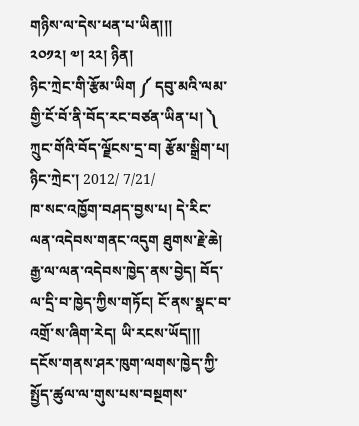གཉིས་ལ་དེས་ཕན་པ་ཡིན།།།
༢༠༡༢། ༧། ༢༢། ཉིན།
ཉིང་ཀྲེང་གི་རྩོམ་ཡིག ༼ དབུ་མའི་ལམ་གྱི་ངོ་བོ་ནི་བོད་རང་བཙན་ཡིན་པ། ༽ ཀྲུང་གོའི་བོད་ལྗོངས་དྲ་བ། རྩོམ་སྒྲིག་པ། ཉིང་ཀྲེང་། 2012/ 7/21/
ཁ་སང་འཁྱོག་བཤད་བྱས་པ། དེ་རིང་ལན་འདེབས་གནང་འདུག ཐུགས་རྗེ་ཆེ། རྒྱ་ལ་ལན་འདེབས་ཁྱེད་ནས་བྱེད། བོད་ལ་དྲི་བ་ཁྱེད་ཀྱིས་གཏོང། ངོ་ནས་སྣང་བ་འགྲོ་ས་ཞིག་རེད། ཡི་རངས་ཡོད།།།
དངོས་གནས་ཤར་ཁུག་ལགས་ཁྱེད་ཀྱི་སྤྱོད་ཚུལ་ལ་གུས་པས་བསྔགས་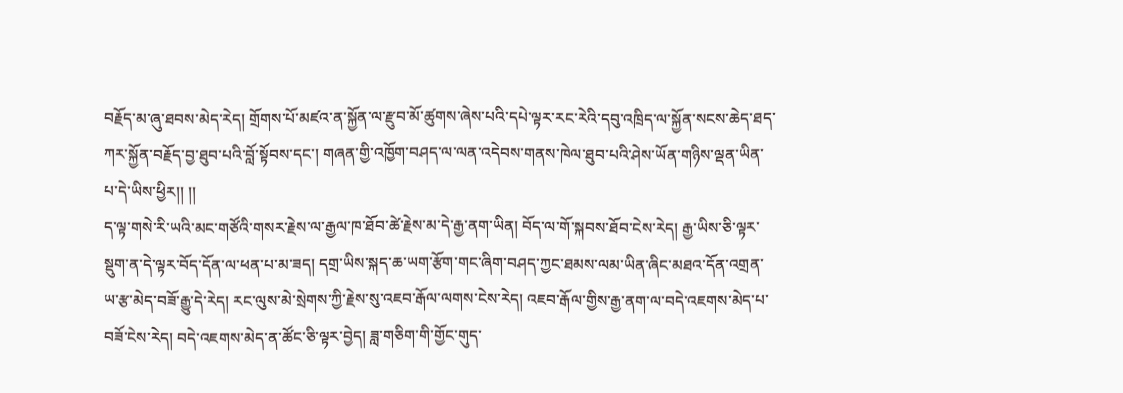བརྗོད་མ་ཞུ་ཐབས་མེད་རེད། གྲོགས་པོ་མཛའ་ན་སྐྱོན་ལ་རྫུབ་མོ་ཚུགས་ཞེས་པའི་དཔེ་ལྟར་རང་རེའི་དབུ་འཁྲིད་ལ་སྐྱོན་སངས་ཆེད་ཐད་ཀར་སྐྱོན་བརྗོད་བྱ་ཐུབ་པའི་བློ་སྟོབས་དང་། གཞན་གྱི་འཁྱོག་བཤད་ལ་ལན་འདེབས་གནས་ཁེལ་ཐུབ་པའི་ཤེས་ཡོན་གཉིས་ལྡན་ཡིན་པ་དེ་ཡིས་ཕྱིར།། །།
ད་ལྟ་གསེ་རི་ཡའི་མང་གཙོའི་གསར་རྗེས་ལ་རྒྱལ་ཁ་ཐོབ་ཚེ་རྗེས་མ་དེ་རྒྱ་ནག་ཡིན། བོད་ལ་གོ་སྐབས་ཐོབ་ངེས་རེད། རྒྱ་ཡིས་ཅི་ལྟར་སྡུག་ན་དེ་ལྟར་བོད་དོན་ལ་ཕན་པ་མ་ཟད། དགྲ་ཡིས་སྐད་ཆ་ཡག་རྩོག་གང་ཞིག་བཤད་ཀྱང་ཐམས་ལམ་ཡིན་ཞིང་མཐའ་དོན་འགྲན་ཡ་རྩ་མེད་བཟོ་རྒྱུ་དེ་རེད། རང་ལུས་མེ་སྲེགས་ཀྱི་རྗེས་སུ་འཇབ་རྒོལ་ལགས་ངེས་རེད། འཇབ་རྒོལ་གྱིས་རྒྱ་ནག་ལ་བདེ་འཇགས་མེད་པ་བཟོ་ངེས་རེད། བདེ་འཇགས་མེད་ན་ཚོང་ཅི་ལྟར་བྱེད། ཟླ་གཅིག་གི་གྱོང་གུད་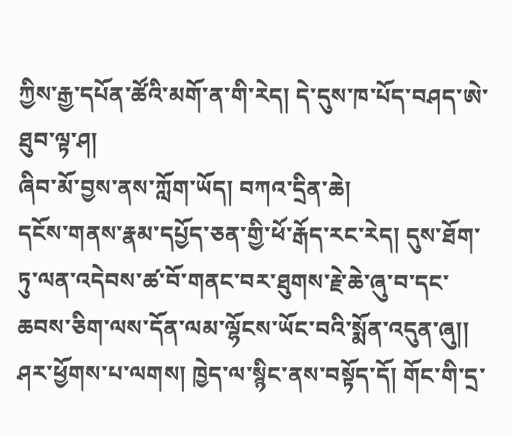ཀྱིས་རྒྱ་དཔོན་ཚོའི་མགོ་ན་གི་རེད། དེ་དུས་ཁ་པོད་བཤད་ཨེ་ཐུབ་ལྟ་ཤ།
ཞིབ་མོ་བྱས་ནས་ཀློག་ཡོད། བཀའ་དྲིན་ཆེ།
དངོས་གནས་རྣམ་དཔྱོད་ཅན་གྱི་ཕོ་རྒོད་རང་རེད། དུས་ཐོག་ཏུ་ལན་འདེབས་ཚ་བོ་གནང་བར་ཐུགས་རྗེ་ཆེ་ཞུ་བ་དང་ཆབས་ཅིག་ལས་དོན་ལམ་ལྷོངས་ཡོང་བའི་སྨོན་འདུན་ཞུ།།
ཤར་ཕྱོགས་པ་ལགས། ཁྱེད་ལ་སྙིང་ནས་བསྟོད་དོ། གོང་གི་དྲ་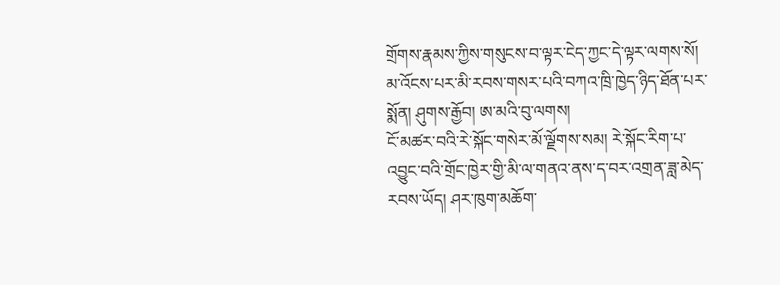གྲོགས་རྣམས་ཀྱིས་གསུངས་བ་ལྟར་ངེད་ཀྱང་དེ་ལྟར་ལགས་སོ། མ་འོངས་པར་མི་རབས་གསར་པའི་བཀའ་ཁྲི་ཁྱེད་ཉིད་ཐོན་པར་སྨོན། ཤུགས་རྒྱོབ། ཨ་མའི་བུ་ལགས།
ངོ་མཚར་བའི་རེ་སྐོང་གསེར་མོ་ལྗོགས་སམ། རེ་སྐོང་རིག་པ་འབྱུང་བའི་གྲོང་ཁྱེར་གྱི་མི་ལ་གནའ་ནས་ད་བར་འགྲན་ཟླ་མེད་རབས་ཡོད། ཤར་ཁུག་མཆོག་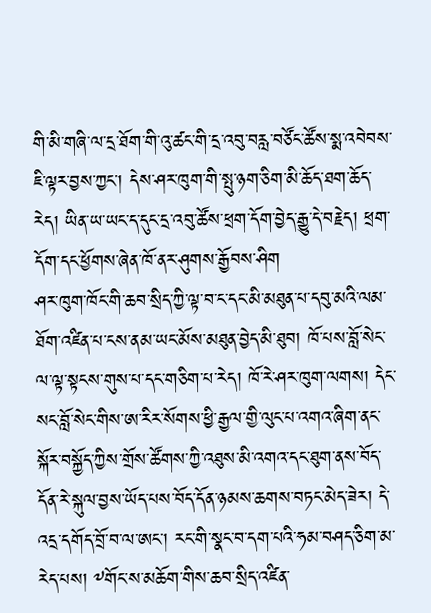གི་མི་གཞི་ལ་དྲ་ཐོག་གི་འུ་ཚང་གི་དྲ་འབུ་བརླ་བཙོང་ཚོས་སྨ་འབེབས་ཇི་ལྟར་བྱས་ཀྱང་། དེས་ཤར་ཁུག་གི་སྤུ་ཉག་ཅིག་མི་ཆོད་ཐག་ཆོད་རེད། ཡིན་ཡ་ཡང་ད་དུང་དྲ་འབུ་ཚོས་ཕྲག་དོག་བྱེད་རྒྱུ་དེ་བརྗེད། ཕྲག་དོག་དང་ཕྱོགས་ཞེན་ཁོ་ནར་ཤུགས་རྒྱོབས་ཤིག
ཤར་ཁུག་ཁོང་གི་ཆབ་སྲིད་ཀྱི་ལྟ་བ་ང་དང་མི་མཐུན་པ་དབུ་མའི་ལམ་ཐོག་འཛིན་པ་ངས་ནམ་ཡང་མོས་མཐུན་བྱེད་མི་ཐུབ། ཁོ་པས་བློ་སེང་ལ་ལྟ་སྟངས་གུས་པ་དང་གཅིག་པ་རེད། ཁོ་རེ་ཤར་ཁུག་ལགས། དེང་སང་བློ་སེང་གིས་ཨ་རིར་སོགས་ཕྱི་རྒྱལ་གྱི་ལུང་པ་འགའ་ཞིག་ནང་སྐོར་བསྐྱོད་ཀྱིས་གྲོས་ཚོགས་ཀྱི་འཐུས་མི་འགའ་དང་ཐུག་ནས་བོད་དོན་རེ་སྐུལ་བྱས་ཡོད་པས་བོད་དོན་ཉམས་ཆགས་བཏང་མེད་ཟེར། དེ་འདྲ་དགོད་བྲོ་བ་ལ་ཨང་། རང་གི་སྣང་བ་དག་པའི་ཧམ་བཤད་ཅིག་མ་རེད་པས། ༸གོང་ས་མཆོག་གིས་ཆབ་སྲིད་འཛིན་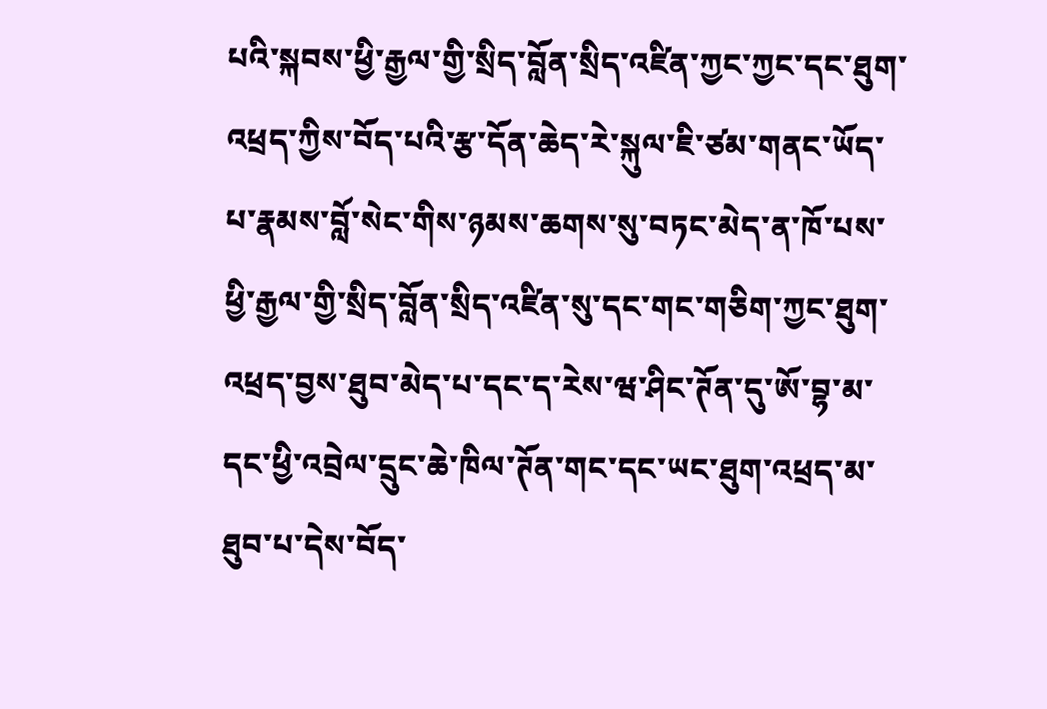པའི་སྐབས་ཕྱི་རྒྱལ་གྱི་སྲིད་བློན་སྲིད་འཛིན་ཀྱང་ཀྱང་དང་ཐུག་འཕྲད་ཀྱིས་བོད་པའི་རྩ་དོན་ཆེད་རེ་སྐུལ་ཇི་ཙམ་གནང་ཡོད་པ་རྣམས་བློ་སེང་གིས་ཉམས་ཆགས་སུ་བཏང་མེད་ན་ཁོ་པས་ཕྱི་རྒྱལ་གྱི་སྲིད་བློན་སྲིད་འཛིན་སུ་དང་གང་གཅིག་ཀྱང་ཐུག་འཕྲད་བྱས་ཐུབ་མེད་པ་དང་ད་རེས་ཝ་ཤིང་ཊོན་དུ་ཨོ་བྷ་མ་དང་ཕྱི་འབྲེལ་དྲུང་ཆེ་ཁིལ་ཊོན་གང་དང་ཡང་ཐུག་འཕྲད་མ་ཐུབ་པ་དེས་བོད་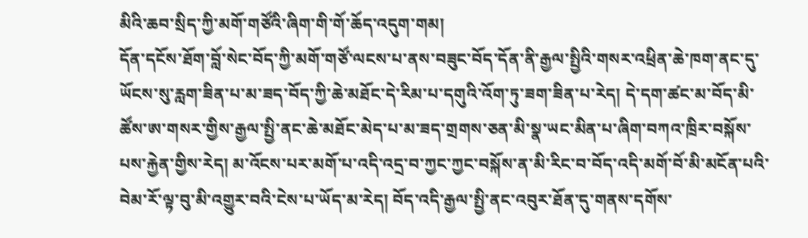མིའི་ཆབ་སྲིད་ཀྱི་མགོ་གཙོའི་ཞིག་གི་གོ་ཆོད་འདུག་གམ།
དོན་དངོས་ཐོག་བློ་སེང་བོད་ཀྱི་མགོ་གཙོ་ལངས་པ་ནས་བཟུང་བོད་དོན་ནི་རྒྱལ་སྤྱིའི་གསར་འཕྲིན་ཆེ་ཁག་ནང་དུ་ཡོངས་སུ་རླག་ཟིན་པ་མ་ཟད་བོད་ཀྱི་ཆེ་མཐོང་དེ་རིམ་པ་དགུའི་འོག་ཏུ་ཟག་ཟིན་པ་རེད། དེ་དག་ཚང་མ་བོད་མི་ཚོས་ཨ་གསར་གྱིས་རྒྱལ་སྤྱི་ནང་ཆེ་མཐོང་མེད་པ་མ་ཟད་གྲགས་ཅན་མི་སྣ་ཡང་མིན་པ་ཞིག་བཀའ་ཁྲིར་བསྐོས་པས་རྐྱེན་གྱིས་རེད། མ་འོངས་པར་མགོ་པ་འདི་འདྲ་བ་ཀྱང་ཀྱང་བསྐོས་ན་མི་རིང་བ་བོད་འདི་མགོ་བོ་མི་མངོན་པའི་བེམ་རོ་ལྟ་བུ་མི་འགྱུར་བའི་ངེས་པ་ཡོད་མ་རེད། བོད་འདི་རྒྱལ་སྤྱི་ནང་འབུར་ཐོན་དུ་གནས་དགོས་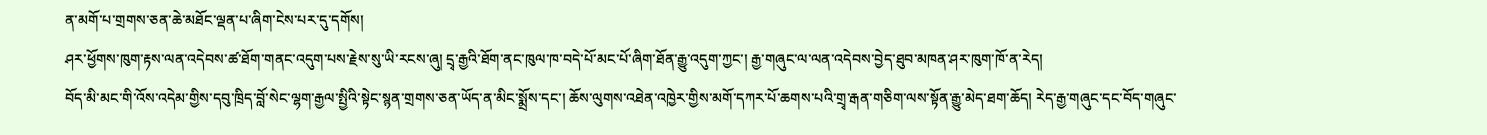ན་མགོ་པ་གྲགས་ཅན་ཆེ་མཐོང་ལྡན་པ་ཞིག་ངེས་པར་དུ་དགོས།
ཤར་ཕྱོགས་ཁུག་རྟས་ལན་འདེབས་ཚ་ཐོག་གནང་འདུག་པས་རྗེས་སུ་ཡི་རངས་ཞུ། དྲྭ་རྒྱའི་ཐོག་ནང་ཁུལ་ཁ་བདེ་པོ་མང་པོ་ཞིག་ཐོན་རྒྱུ་འདུག་ཀྱང་། རྒྱ་གཞུང་ལ་ལན་འདེབས་བྱེད་ཐུབ་མཁན་ཤར་ཁུག་ཁོ་ན་རེད།
བོད་མི་མང་གི་འོས་འདེམ་གྱིས་དབུ་ཁྲིད་བློ་སེང་ལྷག་རྒྱལ་སྤྱིའི་སྟེང་སྙན་གྲགས་ཅན་ཡོད་ན་མིང་སྨྲོས་དང་། ཆོས་ལུགས་འཐེན་འཁྱེར་གྱིས་མགོ་དཀར་པོ་ཆགས་པའི་གྲྭ་རྒན་གཅིག་ལས་སྟོན་རྒྱུ་མེད་ཐག་ཆོད། རེད་རྒྱ་གཞུང་དང་བོད་གཞུང་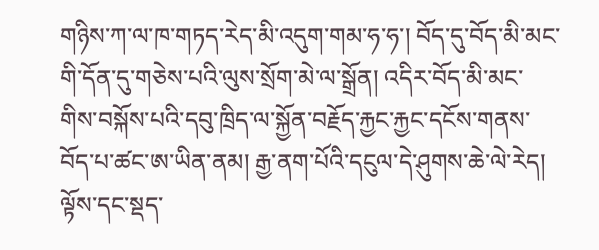གཉིས་ཀ་ལ་ཁ་གཏད་རེད་མི་འདུག་གམ་ཧ་ཧ་། བོད་དུ་བོད་མི་མང་གི་དོན་དུ་གཅེས་པའི་ལུས་སྲོག་མེ་ལ་སྒྲོན། འདིར་བོད་མི་མང་གིས་བསྐོས་པའི་དབུ་ཁྲིད་ལ་སྐྱོན་བརྗོད་རྐྱང་རྐྱང་དངོས་གནས་བོད་པ་ཚང་ཨ་ཡིན་ནམ། རྒྱ་ནག་པོའི་དངུལ་དེ་ཤུགས་ཆེ་ལེ་རེད། ལྟོས་དང་སྡད་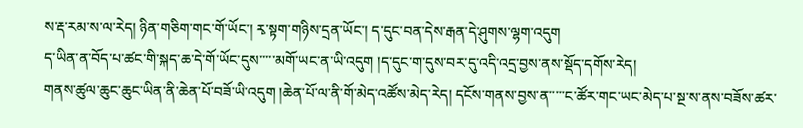ས་རྡ་རམ་ས་ལ་རེད། ཉིན་གཅིག་གང་གོ་ཡོང་། རྭ་སྟག་གཉིས་དྲན་ཡོང་། ད་དུང་བན་དེས་རྒན་དེ་ཤུགས་ལྷག་འདུག
ད་ཡིན་ན་བོད་པ་ཚང་གི་སྐད་ཆ་དེ་གོ་ཡོང་དུས་་་་་མགོ་ཡང་ན་ཡི་འདུག །ད་དུང་ག་དུས་བར་དུ་འདི་འདྲ་བྱས་ནས་སྡོད་དགོས་རེད།
གནས་ཚུལ་ཆུང་ཆུང་ཡིན་ནི་ཆེན་པོ་བཟོ་ཡི་འདུག །ཆེན་པོ་ལ་ནི་གོ་མེད་འཚོས་མེད་རེད། དངོས་གནས་བྱས་ན་་་་་ང་ཚོར་གང་ཡང་མེད་པ་སྔ་ས་ནས་བཟོས་ཚར་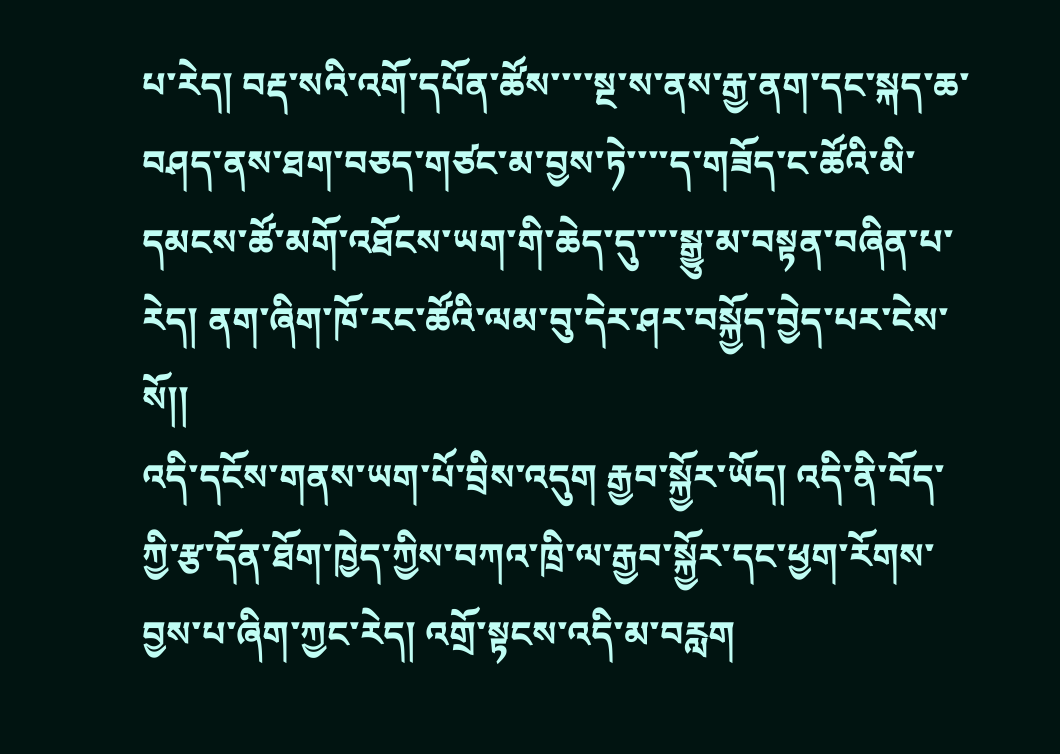པ་རེད། བརྡ་སའི་འགོ་དཔོན་ཚོས་་་་སྔ་ས་ནས་རྒྱ་ནག་དང་སྐད་ཆ་བཤད་ནས་ཐག་བཅད་གཙང་མ་བྱས་ཏེ་་་་ད་གཟོད་ང་ཚོའི་མི་དམངས་ཚོ་མགོ་འཐོངས་ཡག་གི་ཆེད་དུ་་་་སྒྱུ་མ་བསྟན་བཞིན་པ་རེད། ནག་ཞིག་ཁོ་རང་ཚོའི་ལམ་བུ་དེར་ཤར་བསྐྱོད་བྱེད་པར་ངེས་སོ།།
འདི་དངོས་གནས་ཡག་པོ་བྲིས་འདུག རྒྱབ་སྐྱོར་ཡོད། འདི་ནི་བོད་ཀྱི་རྩ་དོན་ཐོག་ཁྱེད་ཀྱིས་བཀའ་ཁྲི་ལ་རྒྱབ་སྐྱོར་དང་ཕྱག་རོགས་བྱས་པ་ཞིག་ཀྱང་རེད། འགྲོ་སྟངས་འདི་མ་བརླག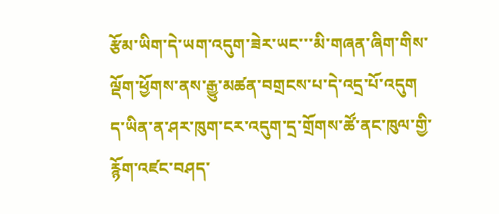རྩོམ་ཡིག་དེ་ཡག་འདུག་ཟེར་ཡང་་་མི་གཞན་ཞིག་གིས་ལྡོག་ཕྱོགས་ནས་རྒྱུ་མཚན་བགྲངས་པ་དེ་འདྲ་པོ་འདུག
ད་ཡིན་ན་ཤར་ཁུག་ངར་འདུག་དྲ་གྲོགས་ཚོ་ནང་ཁུལ་གྱི་རྙོག་འཛང་བཤད་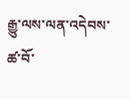རྒྱུ་ལས་ལན་འདེབས་ཚ་བོ་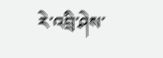རེ་འབྲི་ཤེས་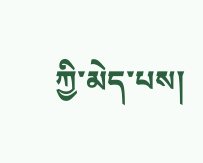ཀྱི་མེད་པས།